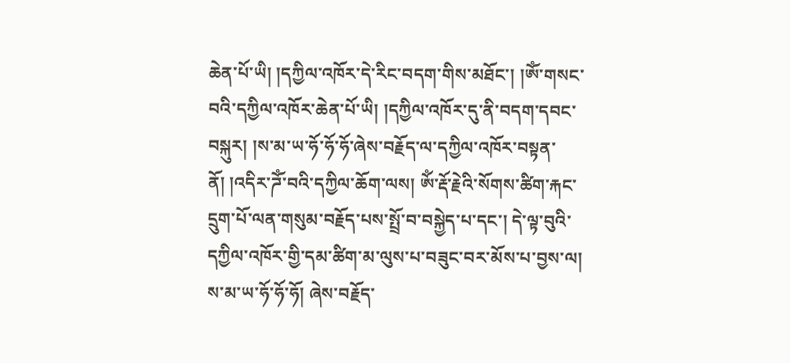ཆེན་པོ་ཡི། །དཀྱིལ་འཁོར་དེ་རིང་བདག་གིས་མཐོང་། །ཨོཾ་གསང་བའི་དཀྱིལ་འཁོར་ཆེན་པོ་ཡི། །དཀྱིལ་འཁོར་དུ་ནི་བདག་དབང་བསྐུར། །ས་མ་ཡ་ཧོ་ཧོ་ཧོ་ཞེས་བརྗོད་ལ་དཀྱིལ་འཁོར་བསྟན་ནོ། །འདིར་ཌོཾ་བའི་དཀྱིལ་ཆོག་ལས། ཨོཾ་རྡོ་རྗེའི་སོགས་ཚིག་རྐང་དྲུག་པོ་ལན་གསུམ་བརྗོད་པས་སྤྲོ་བ་བསྐྱེད་པ་དང་། དེ་ལྟ་བུའི་དཀྱིལ་འཁོར་གྱི་དམ་ཚིག་མ་ལུས་པ་བཟུང་བར་མོས་པ་བྱས་ལ། ས་མ་ཡ་ཧོ་ཧོ་ཧོ། ཞེས་བརྗོད་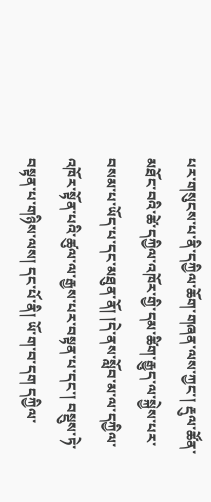པར་གསུངས་པ་ནི་དཀྱིལ་ཆོག་གཞན་ལས་ཀྱང་། རྡུལ་ཚོན་མཐོང་བའི་ཚེ་དཀྱིལ་འཁོར་གྱི་དམ་ཚིག་རྒྱུད་ལ་སྐྱེས་པར་བསམ་པ་ཡོད་པ་དང་མཐུན་ནོ། །དེ་ནས་སློབ་མ་ལ་དཀྱིལ་འཁོར་སྟོན་པའི་ཚུལ་ལ་རྒྱས་པར་བསྟན་པ་དང་། བསྡུས་ཏེ་བསྟན་པ་གཉིས་ལས། དང་པོ་ནི། ཡོ་ག་བ་དག དཀྱིལ་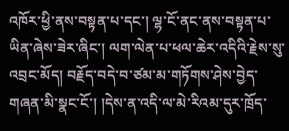འཁོར་ཕྱི་ནས་བསྟན་པ་དང་། ལྷ་ངོ་ནང་ནས་བསྟན་པ་ཡིན་ཞེས་ཟེར་ཞིང་། ལག་ལེན་པ་ཕལ་ཆེར་འདིའི་རྗེས་སུ་འབྲང་མོད། བརྗོད་བདེ་བ་ཙམ་མ་གཏོགས་ཤེས་བྱེད་གཞན་མི་སྣང་ངོ་། །དེས་ན་འདི་ལ་མེ་རིའམ་དུར་ཁྲོད་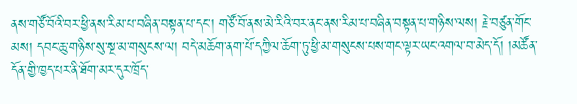ནས་གཙོ་བོའི་བར་ཕྱི་ནས་རིམ་པ་བཞིན་བསྟན་པ་དང་། གཙོ་བོ་ནས་མེ་རིའི་བར་ནང་ནས་རིམ་པ་བཞིན་བསྟན་པ་གཉིས་ལས། རྗེ་བཙུན་གོང་མས། དབང་ཆུ་གཉིས་སུ་སྔ་མ་གསུངས་ལ། བདེ་མཆོག་ནག་པོ་དཀྱིལ་ཆོག་ཏུ་ཕྱི་མ་གསུངས་པས་གང་ལྟར་ཡང་འགལ་བ་མེད་དོ། །མཚོན་དོན་གྱི་ཁྱད་པར་ནི་ཐོག་མར་དུར་ཁྲོད་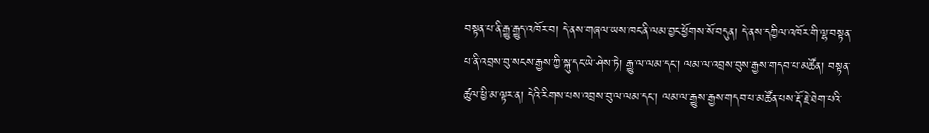བསྟན་པ་ནི་རྒྱུ་རྒྱུད་འཁོར་བ། དེ་ནས་གཞལ་ཡས་ཁང་ནི་ལམ་བྱང་ཕྱོགས་སོ་བདུན། དེ་ནས་དཀྱིལ་འཁོར་གི་ལྷ་བསྟན་པ་ནི་འབྲས་བུ་སངས་རྒྱས་ཀྱི་སྐུ་དང་ཡེ་ཤེས་ཏེ། རྒྱུ་ལ་ལམ་དང་། ལམ་ལ་འབྲས་བུས་རྒྱས་གདབ་པ་མཚོན། བསྟན་ཚུལ་ཕྱི་མ་ལྟར་ན། དེའི་རིགས་པས་འབྲས་བུ་ལ་ལམ་དང་། ལམ་ལ་རྒྱུས་རྒྱས་གདབ་པ་མཚོན་པས་རྡོ་རྗེ་ཐེག་པའི་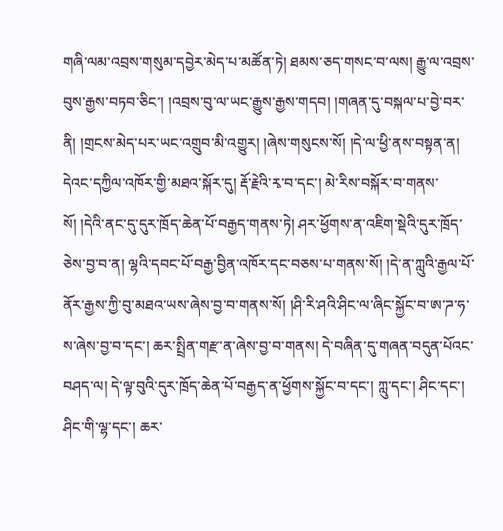གཞི་ལམ་འབྲས་གསུམ་དབྱེར་མེད་པ་མཚོན་ཏེ། ཐམས་ཅད་གསང་བ་ལས། རྒྱུ་ལ་འབྲས་བུས་རྒྱས་བཏབ་ཅིང་། །འབྲས་བུ་ལ་ཡང་རྒྱུས་རྒྱས་གདབ། །གཞན་དུ་བསྐལ་པ་བྱེ་བར་ནི། །གྲངས་མེད་པར་ཡང་འགྲུབ་མི་འགྱུར། །ཞེས་གསུངས་སོ། །དེ་ལ་ཕྱི་ནས་བསྟན་ན། དེའང་དཀྱིལ་འཁོར་གྱི་མཐའ་སྐོར་དུ། རྡོ་རྗེའི་རྭ་བ་དང་། མེ་རིས་བསྐོར་བ་གནས་སོ། །དེའི་ནང་དུ་དུར་ཁྲོད་ཆེན་པོ་བརྒྱད་གནས་ཏེ། ཤར་ཕྱོགས་ན་འཇིག་སྡེའི་དུར་ཁྲོད་ཅེས་བྱ་བ་ན། ལྷའི་དབང་པོ་བརྒྱ་བྱིན་འཁོར་དང་བཅས་པ་གནས་སོ། །དེ་ན་ཀླུའི་རྒྱལ་པོ་ནོར་རྒྱས་ཀྱི་བུ་མཐའ་ཡས་ཞེས་བྱ་བ་གནས་སོ། །ཤི་རི་ཤའི་ཤིང་ལ་ཞིང་སྐྱོང་བ་ཨ་ཌ་ཧ་ས་ཞེས་བྱ་བ་དང་། ཆར་སྤྲིན་གརྫ་ན་ཞེས་བྱ་བ་གནས། དེ་བཞིན་དུ་གཞན་བདུན་པོའང་བཤད་ལ། དེ་ལྟ་བུའི་དུར་ཁྲོད་ཆེན་པོ་བརྒྱད་ན་ཕྱོགས་སྐྱོང་བ་དང་། ཀླུ་དང་། ཤིང་དང་། ཤིང་གི་ལྷ་དང་། ཆར་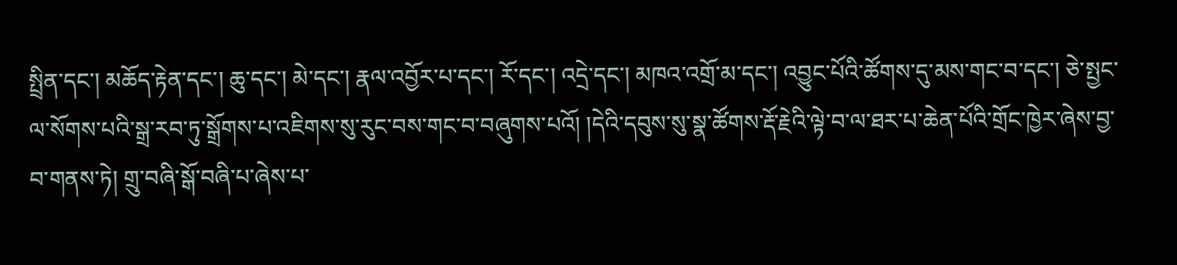སྤྲིན་དང་། མཆོད་རྟེན་དང་། ཆུ་དང་། མེ་དང་། རྣལ་འབྱོར་པ་དང་། རོ་དང་། འདྲེ་དང་། མཁའ་འགྲོ་མ་དང་། འབྱུང་པོའི་ཚོགས་དུ་མས་གང་བ་དང་། ཅེ་སྤྱང་ལ་སོགས་པའི་སྒྲ་རབ་ཏུ་སྒྲོགས་པ་འཇིགས་སུ་རུང་བས་གང་བ་བཞུགས་པའོ། །དེའི་དབུས་སུ་སྣ་ཚོགས་རྡོ་རྗེའི་ལྟེ་བ་ལ་ཐར་པ་ཆེན་པོའི་གྲོང་ཁྱེར་ཞེས་བྱ་བ་གནས་ཏེ། གྲུ་བཞི་སྒོ་བཞི་པ་ཞེས་པ་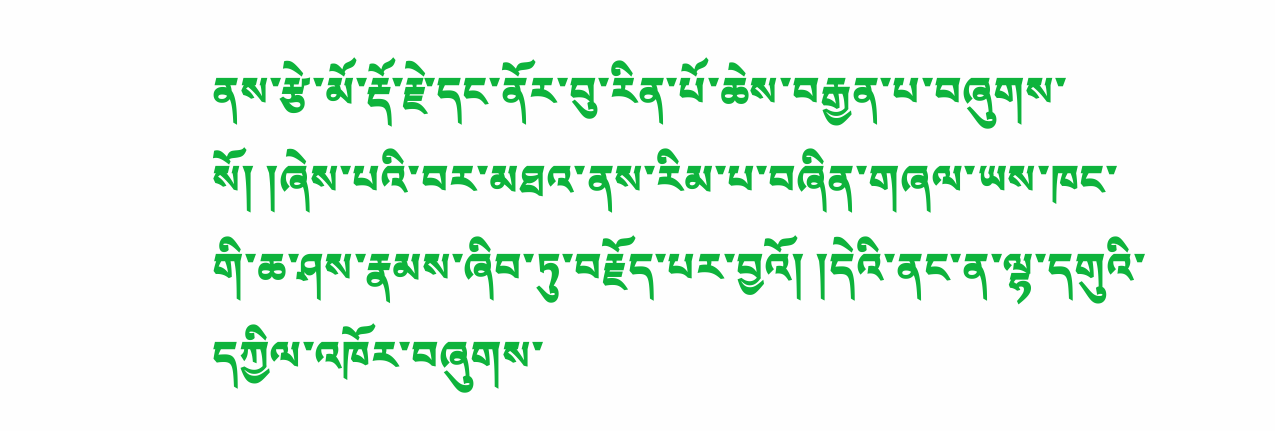ནས་རྩེ་མོ་རྡོ་རྗེ་དང་ནོར་བུ་རིན་པོ་ཆེས་བརྒྱན་པ་བཞུགས་སོ། །ཞེས་པའི་བར་མཐའ་ནས་རིམ་པ་བཞིན་གཞལ་ཡས་ཁང་གི་ཆ་ཤས་རྣམས་ཞིབ་ཏུ་བརྗོད་པར་བྱའོ། །དེའི་ནང་ན་ལྷ་དགུའི་དཀྱིལ་འཁོར་བཞུགས་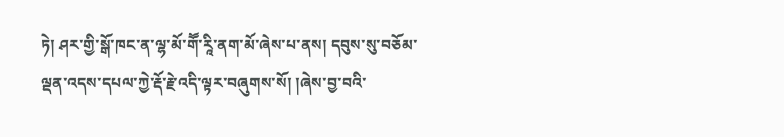ཏེ། ཤར་གྱི་སྒོ་ཁང་ན་ལྷ་མོ་གཽ་རཱི་ནག་མོ་ཞེས་པ་ནས། དབུས་སུ་བཅོམ་ལྡན་འདས་དཔལ་ཀྱེ་རྡོ་རྗེ་འདི་ལྟར་བཞུགས་སོ། །ཞེས་བྱ་བའི་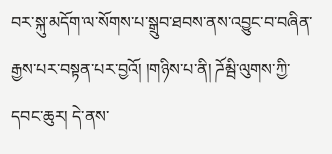བར་སྐུ་མདོག་ལ་སོགས་པ་སྒྲུབ་ཐབས་ནས་འབྱུང་བ་བཞིན་རྒྱས་པར་བསྟན་པར་བྱའོ། །གཉིས་པ་ནི། ཌོམྦི་ལུགས་ཀྱི་དབང་ཆུར། དེ་ནས་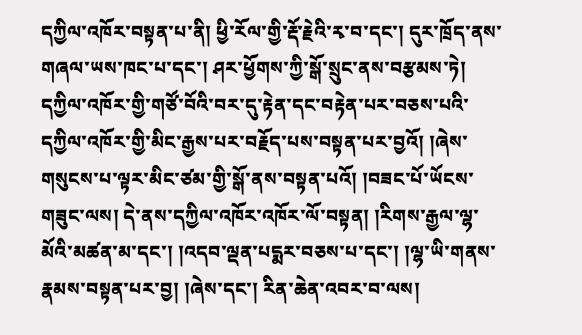དཀྱིལ་འཁོར་བསྟན་པ་ནི། ཕྱི་རོལ་གྱི་རྡོ་རྗེའི་རྭ་བ་དང་། དུར་ཁྲོད་ནས་གཞལ་ཡས་ཁང་པ་དང་། ཤར་ཕྱོགས་ཀྱི་སྒོ་སྲུང་ནས་བརྩམས་ཏེ། དཀྱིལ་འཁོར་གྱི་གཙོ་བོའི་བར་དུ་རྟེན་དང་བརྟེན་པར་བཅས་པའི་དཀྱིལ་འཁོར་གྱི་མིང་རྒྱས་པར་བརྗོད་པས་བསྟན་པར་བྱའོ། །ཞེས་གསུངས་པ་ལྟར་མིང་ཙམ་གྱི་སྒོ་ནས་བསྟན་པའོ། །བཟང་པོ་ཡོངས་གཟུང་ལས། དེ་ནས་དཀྱིལ་འཁོར་འཁོར་ལོ་བསྟན། །རིགས་རྒྱལ་ལྷ་མོའི་མཚན་མ་དང་། །འདབ་ལྡན་པདྨར་བཅས་པ་དང་། །ལྷ་ཡི་གནས་རྣམས་བསྟན་པར་བྱ། །ཞེས་དང་། རིན་ཆེན་འབར་བ་ལས།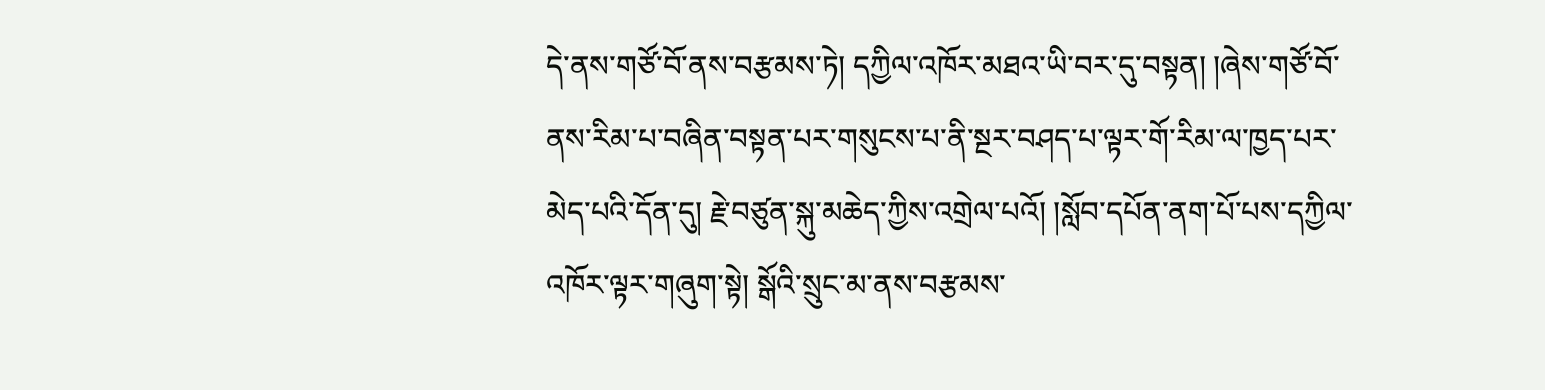དེ་ནས་གཙོ་བོ་ནས་བརྩམས་ཏེ། དཀྱིལ་འཁོར་མཐའ་ཡི་བར་དུ་བསྟན། །ཞེས་གཙོ་བོ་ནས་རིམ་པ་བཞིན་བསྟན་པར་གསུངས་པ་ནི་སྔར་བཤད་པ་ལྟར་གོ་རིམ་ལ་ཁྱད་པར་མེད་པའི་དོན་དུ། རྗེ་བཙུན་སྐུ་མཆེད་ཀྱིས་འགྲེལ་པའོ། །སློབ་དཔོན་ནག་པོ་པས་དཀྱིལ་འཁོར་ལྟར་གཞུག་སྟེ། སྒོའི་སྲུང་མ་ནས་བརྩམས་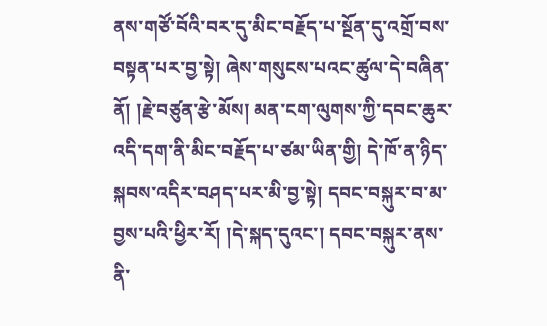ནས་གཙོ་བོའི་བར་དུ་མིང་བརྗོད་པ་སྔོན་དུ་འགྲོ་བས་བསྟན་པར་བྱ་སྟེ། ཞེས་གསུངས་པའང་ཚུལ་དེ་བཞིན་ནོ། །རྗེ་བཙུན་རྩེ་མོས། མན་ངག་ལུགས་ཀྱི་དབང་ཆུར་འདི་དག་ནི་མིང་བརྗོད་པ་ཙམ་ཡིན་གྱི། དེ་ཁོ་ན་ཉིད་སྐབས་འདིར་བཤད་པར་མི་བྱ་སྟེ། དབང་བསྐུར་བ་མ་བྱས་པའི་ཕྱིར་རོ། །དེ་སྐད་དུའང་། དབང་བསྐུར་ནས་ནི་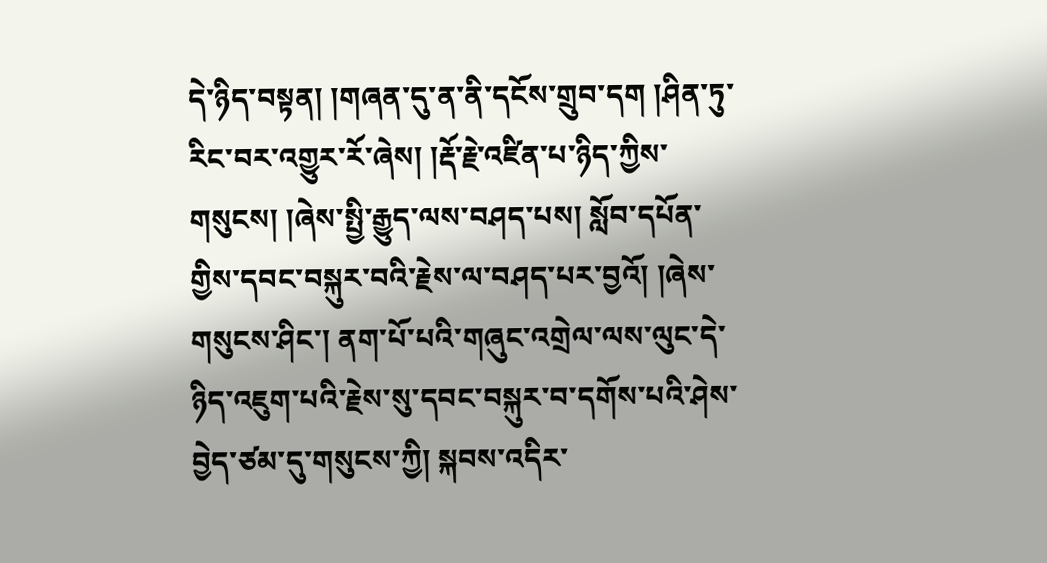དེ་ཉིད་བསྟན། །གཞན་དུ་ན་ནི་དངོས་གྲུབ་དག །ཤིན་ཏུ་རིང་བར་འགྱུར་རོ་ཞེས། །རྡོ་རྗེ་འཛིན་པ་ཉིད་ཀྱིས་གསུངས། །ཞེས་སྤྱི་རྒྱུད་ལས་བཤད་པས། སློབ་དཔོན་གྱིས་དབང་བསྐུར་བའི་རྗེས་ལ་བཤད་པར་བྱའོ། །ཞེས་གསུངས་ཤིང་། ནག་པོ་པའི་གཞུང་འགྲེལ་ལས་ལུང་དེ་ཉིད་འཇུག་པའི་རྗེས་སུ་དབང་བསྐུར་བ་དགོས་པའི་ཤེས་བྱེད་ཙམ་དུ་གསུངས་ཀྱི། སྐབས་འདིར་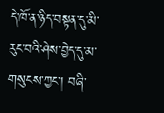དེ་ཁོ་ན་ཉིད་བསྟན་དུ་མི་རུང་བའི་ཤེས་བྱེད་དུ་མ་གསུངས་ཀྱང་། བཞི་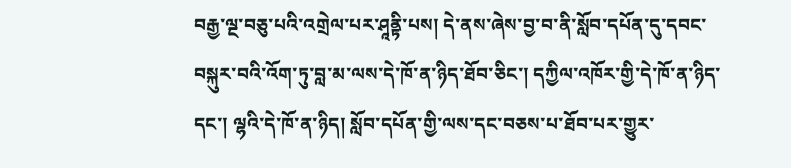བརྒྱ་ལྔ་བཅུ་པའི་འགྲེལ་པར་ཤཱནྟི་པས། དེ་ནས་ཞེས་བྱ་བ་ནི་སློབ་དཔོན་དུ་དབང་བསྐུར་བའི་འོག་ཏུ་བླ་མ་ལས་དེ་ཁོ་ན་ཉིད་ཐོབ་ཅིང་། དཀྱིལ་འཁོར་གྱི་དེ་ཁོ་ན་ཉིད་དང་། ལྷའི་དེ་ཁོ་ན་ཉིད། སློབ་དཔོན་གྱི་ལས་དང་བཅས་པ་ཐོབ་པར་གྱུར་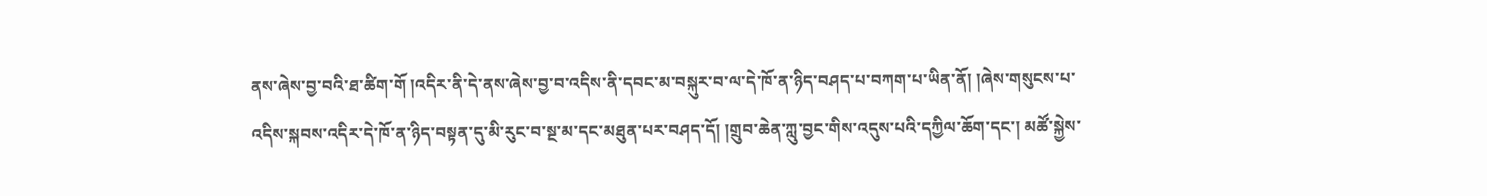ནས་ཞེས་བྱ་བའི་ཐ་ཚིག་གོ །འདིར་ནི་དེ་ནས་ཞེས་བྱ་བ་འདིས་ནི་དབང་མ་བསྐུར་བ་ལ་དེ་ཁོ་ན་ཉིད་བཤད་པ་བཀག་པ་ཡིན་ནོ། །ཞེས་གསུངས་པ་འདིས་སྐབས་འདིར་དེ་ཁོ་ན་ཉིད་བསྟན་དུ་མི་རུང་བ་སྔ་མ་དང་མཐུན་པར་བཤད་དོ། །གྲུབ་ཆེན་ཀླུ་བྱང་གིས་འདུས་པའི་དཀྱིལ་ཆོག་དང་། མཚོ་སྐྱེས་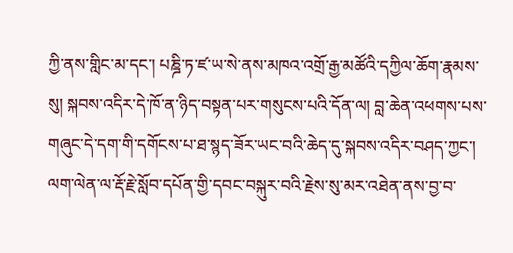ཀྱི་ནས་གླིང་མ་དང་། པཎྜི་ཏ་ཛ་ཡ་སེ་ནས་མཁའ་འགྲོ་རྒྱ་མཚོའི་དཀྱིལ་ཆོག་རྣམས་སུ། སྐབས་འདིར་དེ་ཁོ་ན་ཉིད་བསྟན་པར་གསུངས་པའི་དོན་ལ། བླ་ཆེན་འཕགས་པས་གཞུང་དེ་དག་གི་དགོངས་པ་ཐ་སྙད་ཟོར་ཡང་བའི་ཆེད་དུ་སྐབས་འདིར་བཤད་ཀྱང་། ལག་ལེན་ལ་རྡོ་རྗེ་སློབ་དཔོན་གྱི་དབང་བསྐུར་བའི་རྗེས་སུ་མར་འཐེན་ནས་བྱ་བ་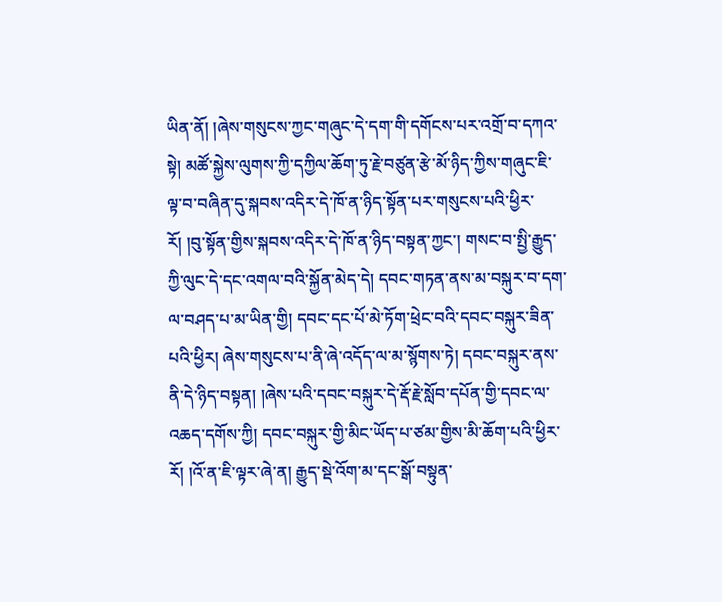ཡིན་ནོ། །ཞེས་གསུངས་ཀྱང་གཞུང་དེ་དག་གི་དགོངས་པར་འགྲོ་བ་དཀའ་སྟེ། མཚོ་སྐྱེས་ལུགས་ཀྱི་དཀྱིལ་ཆོག་ཏུ་རྗེ་བཙུན་རྩེ་མོ་ཉིད་ཀྱིས་གཞུང་ཇི་ལྟ་བ་བཞིན་དུ་སྐབས་འདིར་དེ་ཁོ་ན་ཉིད་སྟོན་པར་གསུངས་པའི་ཕྱིར་རོ། །བུ་སྟོན་གྱིས་སྐབས་འདིར་དེ་ཁོ་ན་ཉིད་བསྟན་ཀྱང་། གསང་བ་སྤྱི་རྒྱུད་ཀྱི་ལུང་དེ་དང་འགལ་བའི་སྐྱོན་མེད་དེ། དབང་གཏན་ནས་མ་བསྐུར་བ་དག་ལ་བཤད་པ་མ་ཡིན་གྱི། དབང་དང་པོ་མེ་ཏོག་ཕྲེང་བའི་དབང་བསྐུར་ཟིན་པའི་ཕྱིར། ཞེས་གསུངས་པ་ནི་ཞེ་འདོད་ལ་མ་སྙོགས་ཏེ། དབང་བསྐུར་ནས་ནི་དེ་ཉིད་བསྟན། །ཞེས་པའི་དབང་བསྐུར་དེ་རྡོ་རྗེ་སློབ་དཔོན་གྱི་དབང་ལ་འཆད་དགོས་ཀྱི། དབང་བསྐུར་གྱི་མིང་ཡོད་པ་ཙམ་གྱིས་མི་ཆོག་པའི་ཕྱིར་རོ། །འོ་ན་ཇི་ལྟར་ཞེ་ན། རྒྱུད་སྡེ་འོག་མ་དང་སྒོ་བསྟུན་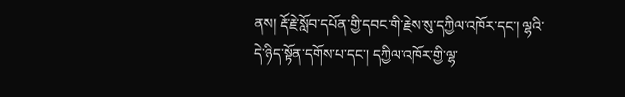ནས། རྡོ་རྗེ་སློབ་དཔོན་གྱི་དབང་གི་རྗེས་སུ་དཀྱིལ་འཁོར་དང་། ལྷའི་དེ་ཉིད་སྟོན་དགོས་པ་དང་། དཀྱིལ་འཁོར་གྱི་ལྷ་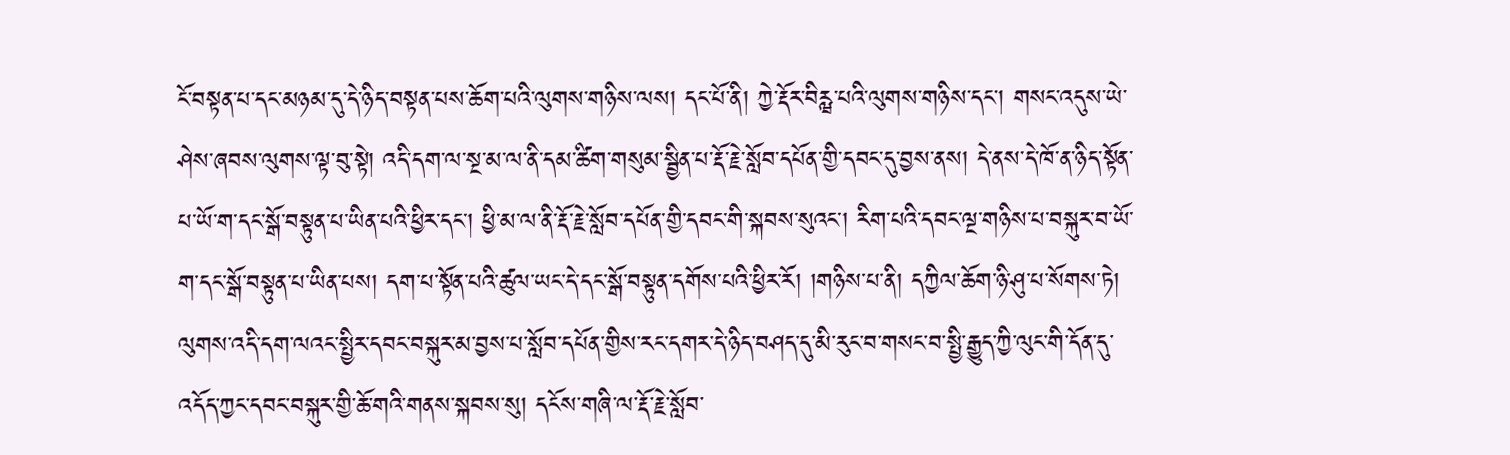ངོ་བསྟན་པ་དང་མཉམ་དུ་དེ་ཉིད་བསྟན་པས་ཆོག་པའི་ལུགས་གཉིས་ལས། དང་པོ་ནི། ཀྱེ་རྡོར་བིརྺ་པའི་ལུགས་གཉིས་དང་། གསང་འདུས་ཡེ་ཤེས་ཞབས་ལུགས་ལྟ་བུ་སྟེ། འདི་དག་ལ་སྔ་མ་ལ་ནི་དམ་ཚིག་གསུམ་སྦྱིན་པ་རྡོ་རྗེ་སློབ་དཔོན་གྱི་དབང་དུ་བྱས་ནས། དེ་ནས་དེ་ཁོ་ན་ཉིད་སྟོན་པ་ཡོ་ག་དང་སྒོ་བསྟུན་པ་ཡིན་པའི་ཕྱིར་དང་། ཕྱི་མ་ལ་ནི་རྡོ་རྗེ་སློབ་དཔོན་གྱི་དབང་གི་སྐབས་སུའང་། རིག་པའི་དབང་ལྔ་གཉིས་པ་བསྐུར་བ་ཡོ་ག་དང་སྒོ་བསྟུན་པ་ཡིན་པས། དག་པ་སྟོན་པའི་ཚུལ་ཡང་དེ་དང་སྒོ་བསྟུན་དགོས་པའི་ཕྱིར་རོ། །གཉིས་པ་ནི། དཀྱིལ་ཆོག་ཉི་ཤུ་པ་སོགས་ཏེ། ལུགས་འདི་དག་ལའང་སྤྱིར་དབང་བསྐུར་མ་བྱས་པ་སློབ་དཔོན་གྱིས་རང་དགར་དེ་ཉིད་བཤད་དུ་མི་རུང་བ་གསང་བ་སྤྱི་རྒྱུད་ཀྱི་ལུང་གི་དོན་དུ་འདོད་ཀྱང་དབང་བསྐུར་གྱི་ཆོ་གའི་གནས་སྐབས་སུ། དངོས་གཞི་ལ་རྡོ་རྗེ་སློབ་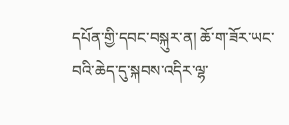དཔོན་གྱི་དབང་བསྐུར་ན། ཆོ་ག་ཟོར་ཡང་བའི་ཆེད་དུ་སྐབས་འདིར་ལྷ་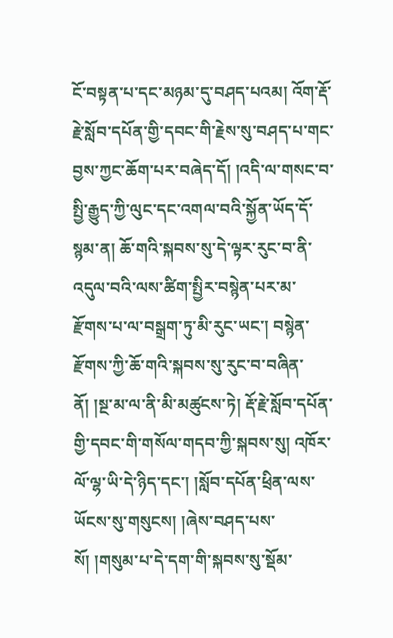ངོ་བསྟན་པ་དང་མཉམ་དུ་བཤད་པའམ། འོག་རྡོ་རྗེ་སློབ་དཔོན་གྱི་དབང་གི་རྗེས་སུ་བཤད་པ་གང་བྱས་ཀྱང་ཆོག་པར་བཞེད་དོ། །འདི་ལ་གསང་བ་སྤྱི་རྒྱུད་ཀྱི་ལུང་དང་འགལ་བའི་སྐྱོན་ཡོད་དོ་སྙམ་ན། ཆོ་གའི་སྐབས་སུ་དེ་ལྟར་རུང་བ་ནི་འདུལ་བའི་ལས་ཚིག་སྤྱིར་བསྙེན་པར་མ་རྫོགས་པ་ལ་བསྒྲག་ཏུ་མི་རུང་ཡང་། བསྙེན་རྫོགས་ཀྱི་ཆོ་གའི་སྐབས་སུ་རུང་བ་བཞིན་ནོ། །སྔ་མ་ལ་ནི་མི་མཚུངས་ཏེ། རྡོ་རྗེ་སློབ་དཔོན་གྱི་དབང་གི་གསོལ་གདབ་ཀྱི་སྐབས་སུ། འཁོར་ལོ་ལྷ་ཡི་དེ་ཉིད་དང་། །སློབ་དཔོན་ཕྲིན་ལས་ཡོངས་སུ་གསུངས། །ཞེས་བཤད་པས་སོ། །གསུམ་པ་དེ་དག་གི་སྐབས་སུ་སྡོམ་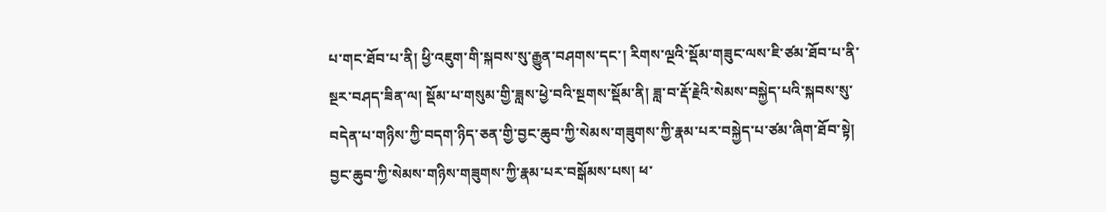པ་གང་ཐོབ་པ་ནི། ཕྱི་འཇུག་གི་སྐབས་སུ་རྒྱུན་བཤགས་དང་། རིགས་ལྔའི་སྡོམ་གཟུང་ལས་ཇི་ཙམ་ཐོབ་པ་ནི་སྔར་བཤད་ཟིན་ལ། སྡོམ་པ་གསུམ་གྱི་ཟླས་ཕྱེ་བའི་སྔགས་སྡོམ་ནི། ཟླ་བ་རྡོ་རྗེའི་སེམས་བསྐྱེད་པའི་སྐབས་སུ་བདེན་པ་གཉིས་ཀྱི་བདག་ཉིད་ཅན་གྱི་བྱང་ཆུབ་ཀྱི་སེམས་གཟུགས་ཀྱི་རྣམ་པར་བསྐྱེད་པ་ཙམ་ཞིག་ཐོབ་སྟེ། བྱང་ཆུབ་ཀྱི་སེམས་གཉིས་གཟུགས་ཀྱི་རྣམ་པར་བསྒོམས་པས། ཕ་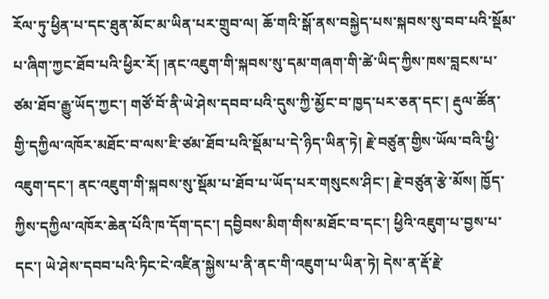རོལ་ཏུ་ཕྱིན་པ་དང་ཐུན་མོང་མ་ཡིན་པར་གྲུབ་ལ། ཆོ་གའི་སྒོ་ནས་བསྐྱེད་པས་སྐབས་སུ་བབ་པའི་སྡོམ་པ་ཞིག་ཀྱང་ཐོབ་པའི་ཕྱིར་རོ། །ནང་འཇུག་གི་སྐབས་སུ་དམ་གཞག་གི་ཚེ་ཡིད་ཀྱིས་ཁས་བླངས་པ་ཙམ་ཐོབ་རྒྱུ་ཡོད་ཀྱང་། གཙོ་བོ་ནི་ཡེ་ཤེས་དབབ་པའི་དུས་ཀྱི་མྱོང་བ་ཁྱད་པར་ཅན་དང་། རྡུལ་ཚོན་གྱི་དཀྱིལ་འཁོར་མཐོང་བ་ལས་ཇི་ཙམ་ཐོབ་པའི་སྡོམ་པ་དེ་ཉིད་ཡིན་ཏེ། རྗེ་བཙུན་གྱིས་ཡོལ་བའི་ཕྱི་འཇུག་དང་། ནང་འཇུག་གི་སྐབས་སུ་སྡོམ་པ་ཐོབ་པ་ཡོད་པར་གསུངས་ཤིང་། རྗེ་བཙུན་རྩེ་མོས། ཁྱོད་ཀྱིས་དཀྱིལ་འཁོར་ཆེན་པོའི་ཁ་དོག་དང་། དབྱིབས་མིག་གིས་མཐོང་བ་དང་། ཕྱིའི་འཇུག་པ་བྱས་པ་དང་། ཡེ་ཤེས་དབབ་པའི་ཏིང་ངེ་འཛིན་སྐྱེས་པ་ནི་ནང་གི་འཇུག་པ་ཡིན་ཏེ། དེས་ན་རྡོ་རྗེ་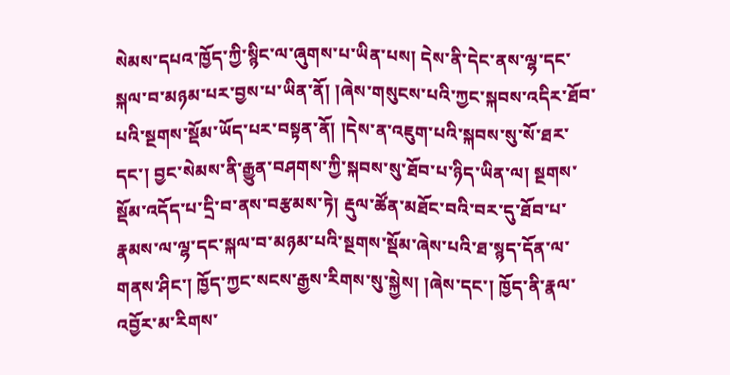སེམས་དཔའ་ཁྱོད་ཀྱི་སྙིང་ལ་ཞུགས་པ་ཡིན་པས། དེས་ནི་དེང་ནས་ལྷ་དང་སྐལ་བ་མཉམ་པར་བྱས་པ་ཡིན་ནོ། །ཞེས་གསུངས་པའི་ཀྱང་སྐབས་འདིར་ཐོབ་པའི་སྔགས་སྡོམ་ཡོད་པར་བསྟན་ནོ། །དེས་ན་འཇུག་པའི་སྐབས་སུ་སོ་ཐར་དང་། བྱང་སེམས་ནི་རྒྱུན་བཤགས་ཀྱི་སྐབས་སུ་ཐོབ་པ་ཉིད་ཡིན་ལ། སྔགས་སྡོམ་འདོད་པ་དྲི་བ་ནས་བརྩམས་ཏེ། རྡུལ་ཚོན་མཐོང་བའི་བར་དུ་ཐོབ་པ་རྣམས་ལ་ལྷ་དང་སྐལ་བ་མཉམ་པའི་སྔགས་སྡོམ་ཞེས་པའི་ཐ་སྙད་དོན་ལ་གནས་ཤིང་། ཁྱོད་ཀྱང་སངས་རྒྱས་རིགས་སུ་སྐྱེས། །ཞེས་དང་། ཁྱོད་ནི་རྣལ་འབྱོར་མ་རིགས་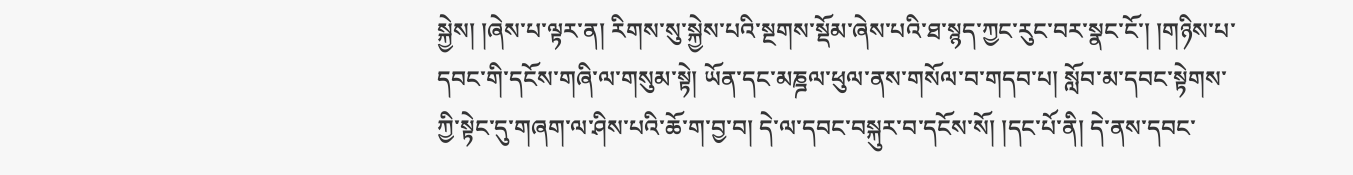སྐྱེས། །ཞེས་པ་ལྟར་ན། རིགས་སུ་སྐྱེས་པའི་སྔགས་སྡོམ་ཞེས་པའི་ཐ་སྙད་ཀྱང་རུང་བར་སྣང་ངོ་། །གཉིས་པ་དབང་གི་དངོས་གཞི་ལ་གསུམ་སྟེ། ཡོན་དང་མཎྜལ་ཕུལ་ནས་གསོལ་བ་གདབ་པ། སློབ་མ་དབང་སྟེགས་ཀྱི་སྟེང་དུ་གཞག་ལ་ཤིས་པའི་ཆོ་ག་བྱ་བ། དེ་ལ་དབང་བསྐུར་བ་དངོས་སོ། །དང་པོ་ནི། དེ་ནས་དབང་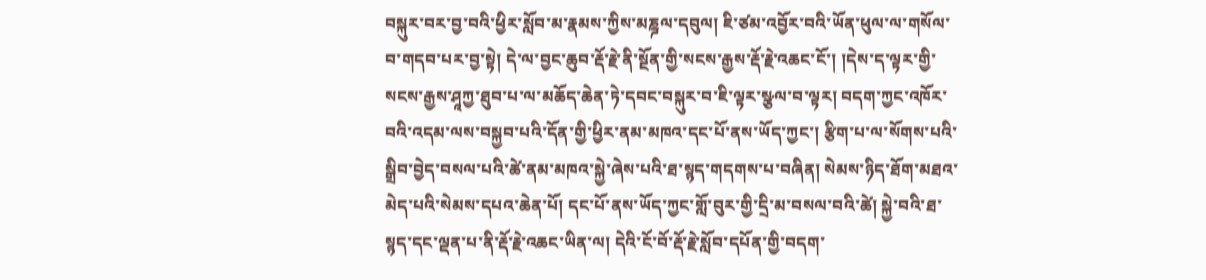བསྐུར་བར་བྱ་བའི་ཕྱིར་སློབ་མ་རྣམས་ཀྱིས་མཎྜལ་དབུལ། ཇི་ཙམ་འབྱོར་བའི་ཡོན་ཕུལ་ལ་གསོལ་བ་གདབ་པར་བྱ་སྟེ། དེ་ལ་བྱང་ཆུབ་རྡོ་རྗེ་ནི་སྔོན་གྱི་སངས་རྒྱས་རྡོ་རྗེ་འཆང་ངོ་། །དེས་ད་ལྟར་གྱི་སངས་རྒྱས་ཤཱཀྱ་ཐུབ་པ་ལ་མཆོད་ཆེན་ཏེ་དབང་བསྐུར་བ་ཇི་ལྟར་སྩལ་བ་ལྟར། བདག་ཀྱང་འཁོར་བའི་འདམ་ལས་བསྐྱབ་པའི་དོན་གྱི་ཕྱིར་ནམ་མཁའ་དང་པོ་ནས་ཡོད་ཀྱང་། རྩིག་པ་ལ་སོགས་པའི་སྒྲིབ་བྱེད་བསལ་པའི་ཚེ་ནམ་མཁའ་སྐྱེ་ཞེས་པའི་ཐ་སྙད་གདགས་པ་བཞིན། སེམས་ཉིད་ཐོག་མཐའ་མེད་པའི་སེམས་དཔའ་ཆེན་པོ། དང་པོ་ནས་ཡོད་ཀྱང་གློ་བུར་གྱི་དྲི་མ་བསལ་བའི་ཚེ། སྐྱེ་བའི་ཐ་སྙད་དང་ལྡན་པ་ནི་རྡོ་རྗེ་འཆང་ཡིན་ལ། དེའི་ངོ་བོ་རྡོ་རྗེ་སློབ་དཔོན་གྱི་བདག་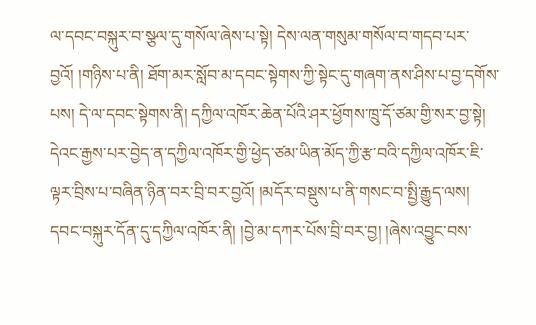ལ་དབང་བསྐུར་བ་སྩལ་དུ་གསོལ་ཞེས་པ་སྟེ། དེས་ལན་གསུམ་གསོལ་བ་གདབ་པར་བྱའོ། །གཉིས་པ་ནི། ཐོག་མར་སློབ་མ་དབང་སྟེགས་ཀྱི་སྟེང་དུ་གཞག་ནས་ཤིས་པ་བྱ་དགོས་པས། དེ་ལ་དབང་སྟེགས་ནི། དཀྱིལ་འཁོར་ཆེན་པོའི་ཤར་ཕྱོགས་ཁྲུ་དོ་ཙམ་གྱི་སར་བྱ་སྟེ། དེའང་རྒྱས་པར་བྱེད་ན་དཀྱིལ་འཁོར་གྱི་ཕྱེད་ཙམ་ཡིན་མོད་ཀྱི་རྩ་བའི་དཀྱིལ་འཁོར་ཇི་ལྟར་བྲིས་པ་བཞིན་ཉིན་བར་བྲི་བར་བྱའོ། །མདོར་བསྡུས་པ་ནི་གསང་བ་སྤྱི་རྒྱུད་ལས། དབང་བསྐུར་དོན་དུ་དཀྱིལ་འཁོར་ནི། །བྱེ་མ་དཀར་པོས་བྲི་བར་བྱ། །ཞེས་འབྱུང་བས་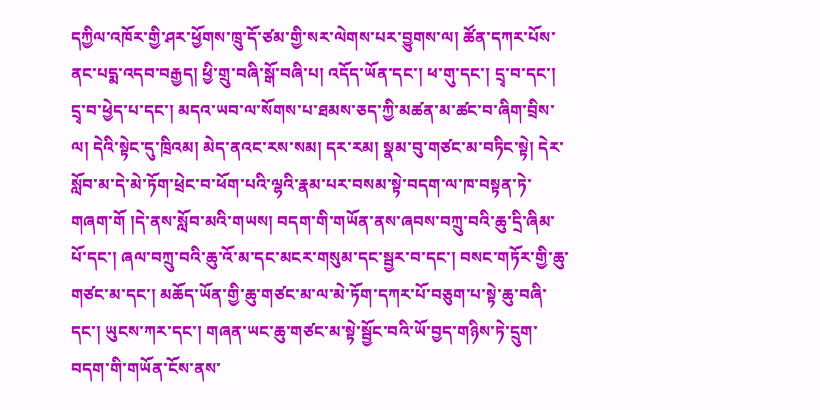དཀྱིལ་འཁོར་གྱི་ཤར་ཕྱོགས་ཁྲུ་དོ་ཙམ་གྱི་སར་ལེགས་པར་བྱུགས་ལ། ཚོན་དཀར་པོས་ནང་པདྨ་འདབ་བརྒྱད། ཕྱི་གྲུ་བཞི་སྒོ་བཞི་པ། འདོད་ཡོན་དང་། ཕ་གུ་དང་། དྲྭ་བ་དང་། དྲྭ་བ་ཕྱེད་པ་དང་། མདའ་ཡབ་ལ་སོགས་པ་ཐམས་ཅད་ཀྱི་མཚན་མ་ཚང་བ་ཞིག་བྲིས་ལ། དེའི་སྟེང་དུ་ཁྲིའམ། མེད་ནའང་རས་སམ། དར་རམ། སྣམ་བུ་གཙང་མ་བཏིང་སྟེ། དེར་སློབ་མ་དེ་མེ་ཏོག་ཕྲེང་བ་ཕོག་པའི་ལྷའི་རྣམ་པར་བསམ་སྟེ་བདག་ལ་ཁ་བསྟན་ཏེ་གཞག་གོ །དེ་ནས་སློབ་མའི་གཡས། བདག་གི་གཡོན་ནས་ཞབས་བཀྲུ་བའི་ཆུ་དྲི་ཞིམ་པོ་དང་། ཞལ་བཀྲུ་བའི་ཆུ་འོ་མ་དང་མངར་གསུམ་དང་སྦྱར་བ་དང་། བསང་གཏོར་གྱི་ཆུ་གཙང་མ་དང་། མཆོད་ཡོན་གྱི་ཆུ་གཙང་མ་ལ་མེ་ཏོག་དཀར་པོ་བཅུག་པ་སྟེ་ཆུ་བཞི་དང་། ཡུངས་ཀར་དང་། གཞན་ཡང་ཆུ་གཙང་མ་སྟེ་སྦྱོང་བའི་ཡོ་བྱད་གཉིས་ཏེ་དྲུག་བདག་གི་གཡོན་ངོས་ནས་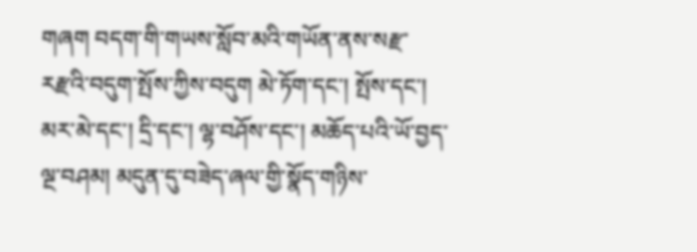གཞག བདག་གི་གཡས་སློབ་མའི་གཡོན་ནས་སརྫ་རརྫའི་བདུག་སྤོས་ཀྱིས་བདུག མེ་ཏོག་དང་། སྤོས་དང་། མར་མེ་དང་། དྲི་དང་། ལྷ་བཤོས་དང་། མཆོད་པའི་ཡོ་བྱད་ལྔ་བཤམ། མདུན་དུ་བཟེད་ཞལ་གྱི་སྣོད་གཉིས་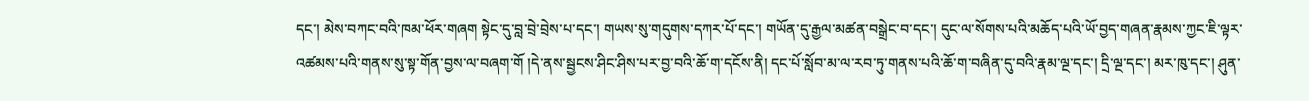དང་། མེས་བཀང་བའི་ཁམ་ཕོར་གཞག སྟེང་དུ་བླ་བྲེ་བྲེས་པ་དང་། གཡས་སུ་གདུགས་དཀར་པོ་དང་། གཡོན་དུ་རྒྱལ་མཚན་བསྒྲེང་བ་དང་། དུང་ལ་སོགས་པའི་མཆོད་པའི་ཡོ་བྱད་གཞན་རྣམས་ཀྱང་ཇི་ལྟར་འཚམས་པའི་གནས་སུ་སྟ་གོན་བྱས་ལ་བཞག་གོ །དེ་ནས་སྦྱངས་ཤིང་ཤིས་པར་བྱ་བའི་ཆོ་ག་དངོས་ནི། དང་པོ་སློབ་མ་ལ་རབ་ཏུ་གནས་པའི་ཆོ་ག་བཞིན་དུ་བའི་རྣམ་ལྔ་དང་། དྲི་ལྔ་དང་། མར་ཁུ་དང་། ཤུན་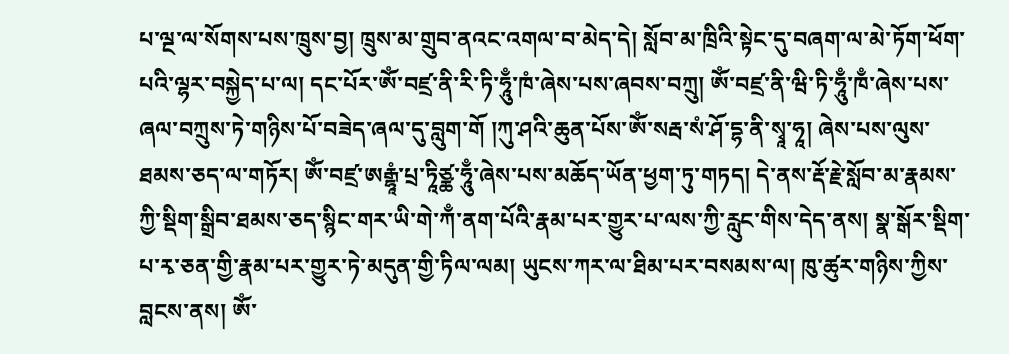པ་ལྔ་ལ་སོགས་པས་ཁྲུས་བྱ། ཁྲུས་མ་གྲུབ་ནའང་འགལ་བ་མེད་དེ། སློབ་མ་ཁྲིའི་སྟེང་དུ་བཞག་ལ་མེ་ཏོག་ཕོག་པའི་ལྷར་བསྐྱེད་པ་ལ། དང་པོར་ཨོཾ་བཛྲ་ནི་རི་ཏི་ཧཱུྃ་ཁཾ་ཞེས་པས་ཞབས་བཀྲུ། ཨོཾ་བཛྲ་ནི་ཝི་ཏི་ཧཱུྃ་ཁྃ་ཞེས་པས་ཞལ་བཀྲུས་ཏེ་གཉིས་པོ་བཟེད་ཞལ་དུ་བླུག་གོ །ཀུ་ཤའི་ཆུན་པོས་ཨོཾ་སརྦ་སཾ་ཤོ་དྷ་ནི་སྭཱ་ཧཱ། ཞེས་པས་ལུས་ཐམས་ཅད་ལ་གཏོར། ཨོཾ་བཛྲ་ཨརྒྷཱཾ་པྲ་ཏཱིཙྪ་ཧཱུྃ་ཞེས་པས་མཆོད་ཡོན་ཕྱག་ཏུ་གཏད། དེ་ནས་རྡོ་རྗེ་སློབ་མ་རྣམས་ཀྱི་སྡིག་སྒྲིབ་ཐམས་ཅད་སྙིང་གར་ཡི་གེ་ཀྃ་ནག་པོའི་རྣམ་པར་གྱུར་པ་ལས་ཀྱི་རླུང་གིས་དེད་ནས། སྣ་སྒོར་སྡིག་པ་རྭ་ཅན་གྱི་རྣམ་པར་གྱུར་ཏེ་མདུན་གྱི་ཏིལ་ལམ། ཡུངས་ཀར་ལ་ཐིམ་པར་བསམས་ལ། ཁུ་ཚུར་གཉིས་ཀྱིས་བླངས་ནས། ཨོཾ་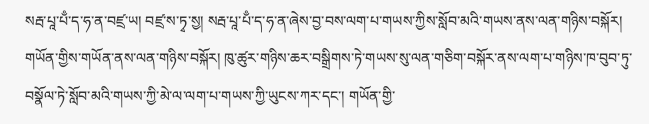སརྦ་པཱ་པྃ་ད་ཧ་ན་བཛྲ་ཡ། བཛྲ་ས་ཏྭ་སྱ། སརྦ་པཱ་པྃ་ད་ཧ་ན་ཞེས་བྱ་བས་ལག་པ་གཡས་ཀྱིས་སློབ་མའི་གཡས་ནས་ལན་གཉིས་བསྐོར། གཡོན་གྱིས་གཡོན་ནས་ལན་གཉིས་བསྐོར། ཁུ་ཚུར་གཉིས་ཆར་བསྒྲིགས་ཏེ་གཡས་སུ་ལན་གཅིག་བསྐོར་ནས་ལག་པ་གཉིས་ཁ་བུབ་ཏུ་བསྣོལ་ཏེ་སློབ་མའི་གཡས་ཀྱི་མེ་ལ་ལག་པ་གཡས་ཀྱི་ཡུངས་ཀར་དང་། གཡོན་གྱི་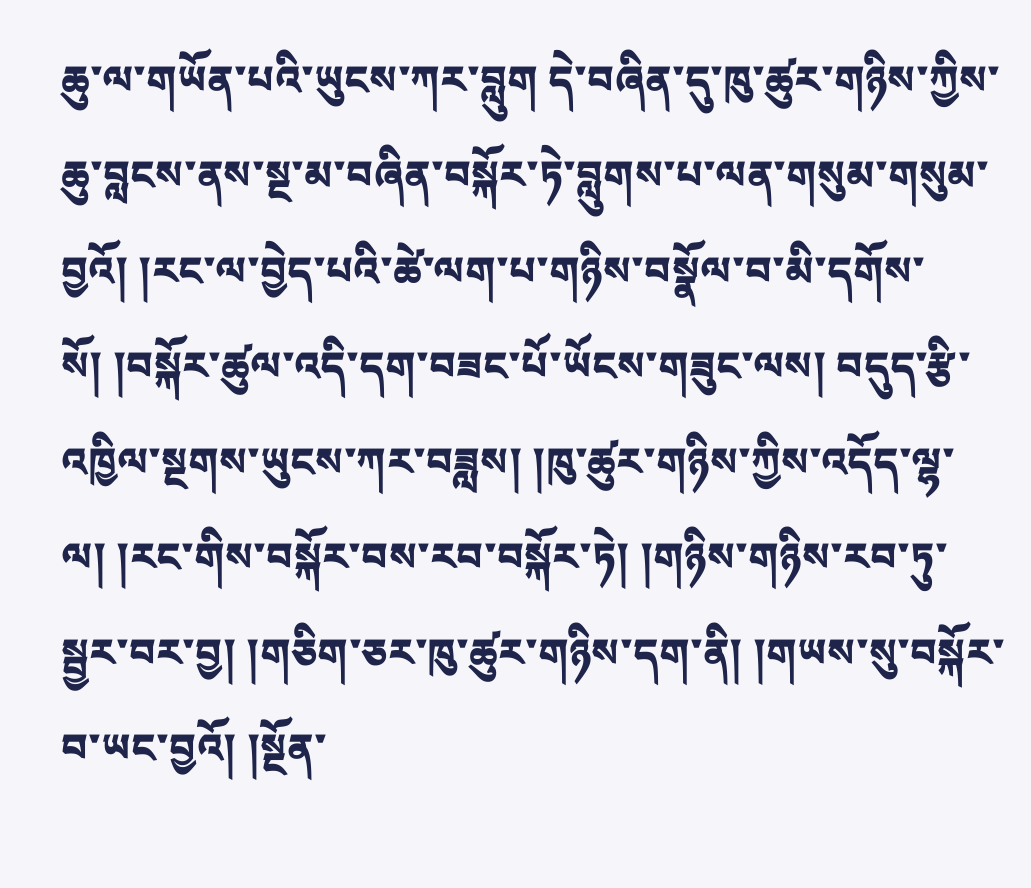ཆུ་ལ་གཡོན་པའི་ཡུངས་ཀར་བླུག དེ་བཞིན་དུ་ཁུ་ཚུར་གཉིས་ཀྱིས་ཆུ་བླངས་ནས་སྔ་མ་བཞིན་བསྐོར་ཏེ་བླུགས་པ་ལན་གསུམ་གསུམ་བྱའོ། །རང་ལ་བྱེད་པའི་ཚེ་ལག་པ་གཉིས་བསྣོལ་བ་མི་དགོས་སོ། །བསྐོར་ཚུལ་འདི་དག་བཟང་པོ་ཡོངས་གཟུང་ལས། བདུད་རྩི་འཁྱིལ་སྔགས་ཡུངས་ཀར་བཟླས། །ཁུ་ཚུར་གཉིས་ཀྱིས་འདོད་ལྷ་ལ། །རང་གིས་བསྐོར་བས་རབ་བསྐོར་ཏེ། །གཉིས་གཉིས་རབ་ཏུ་སྦྱར་བར་བྱ། །གཅིག་ཅར་ཁུ་ཚུར་གཉིས་དག་ནི། །གཡས་སུ་བསྐོར་བ་ཡང་བྱའོ། །སྔོན་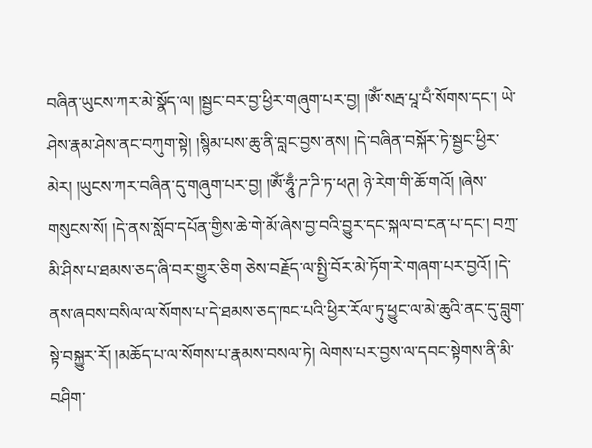བཞིན་ཡུངས་ཀར་མེ་སྣོད་ལ། །སྦྱང་བར་བྱ་ཕྱིར་གཞུག་པར་བྱ། །ཨོཾ་སརྦ་པཱ་པྃ་སོགས་དང་། ཡེ་ཤེས་རྣམ་ཤེས་ནང་བཀུག་སྟེ། །སྙིམ་པས་ཆུ་ནི་བླང་བྱས་ནས། །དེ་བཞིན་བསྐོར་ཏེ་སྦྱང་ཕྱིར་མེར། །ཡུངས་ཀར་བཞིན་དུ་གཞུག་པར་བྱ། །ཨོཾ་ཧཱུྃ་ཌ་ཌི་ཏ་ཕཊ། ཉེ་རེག་གི་ཆོ་གའོ། །ཞེས་གསུངས་སོ། །དེ་ནས་སློབ་དཔོན་གྱིས་ཆེ་གེ་མོ་ཞེས་བྱ་བའི་བྱུར་དང་སྐལ་བ་ངན་པ་དང་། བཀྲ་མི་ཤིས་པ་ཐམས་ཅད་ཞི་བར་གྱུར་ཅིག ཅེས་བརྗོད་ལ་སྤྱི་བོར་མེ་ཏོག་རེ་གཞག་པར་བྱའོ། །དེ་ནས་ཞབས་བསིལ་ལ་སོགས་པ་དེ་ཐམས་ཅད་ཁང་པའི་ཕྱིར་རོལ་ཏུ་ཕྱུང་ལ་མེ་ཆུའི་ནང་དུ་བླུག་སྟེ་བསྐྱུར་རོ། །མཆོད་པ་ལ་སོགས་པ་རྣམས་བསལ་ཏེ། ལེགས་པར་བྱས་ལ་དབང་སྟེགས་ནི་མི་བཤིག་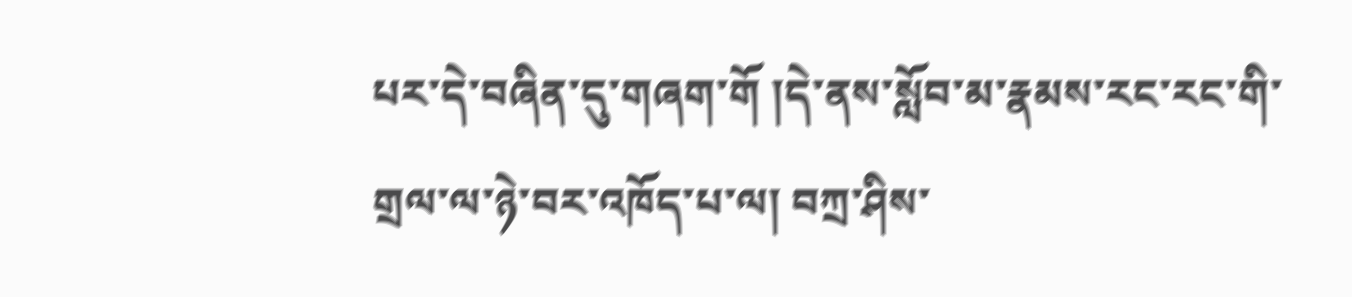པར་དེ་བཞིན་དུ་གཞག་གོ །དེ་ནས་སློབ་མ་རྣམས་རང་རང་གི་གྲལ་ལ་ཉེ་བར་འཁོད་པ་ལ། བཀྲ་ཤིས་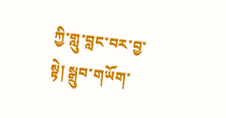ཀྱི་གླུ་བླང་བར་བྱ་སྟེ། སྒྲུབ་གཡོག་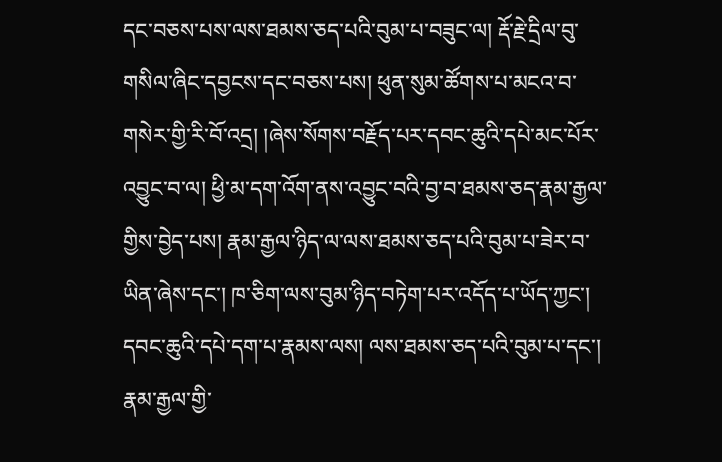དང་བཅས་པས་ལས་ཐམས་ཅད་པའི་བུམ་པ་བཟུང་ལ། རྡོ་རྗེ་དྲིལ་བུ་གསིལ་ཞིང་དབྱངས་དང་བཅས་པས། ཕུན་སུམ་ཚོགས་པ་མངའ་བ་གསེར་གྱི་རི་བོ་འདྲ། །ཞེས་སོགས་བརྗོད་པར་དབང་ཆུའི་དཔེ་མང་པོར་འབྱུང་བ་ལ། ཕྱི་མ་དག་འོག་ནས་འབྱུང་བའི་བྱ་བ་ཐམས་ཅད་རྣམ་རྒྱལ་གྱིས་བྱེད་པས། རྣམ་རྒྱལ་ཉིད་ལ་ལས་ཐམས་ཅད་པའི་བུམ་པ་ཟེར་བ་ཡིན་ཞེས་དང་། ཁ་ཅིག་ལས་བུམ་ཉིད་བཏེག་པར་འདོད་པ་ཡོད་ཀྱང་། དབང་ཆུའི་དཔེ་དག་པ་རྣམས་ལས། ལས་ཐམས་ཅད་པའི་བུམ་པ་དང་། རྣམ་རྒྱལ་གྱི་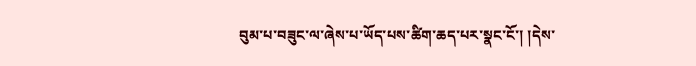བུམ་པ་བཟུང་ལ་ཞེས་པ་ཡོད་པས་ཚིག་ཆད་པར་སྣང་ངོ་། །དེས་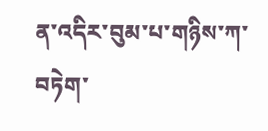ན་འདིར་བུམ་པ་གཉིས་ཀ་བཏེག་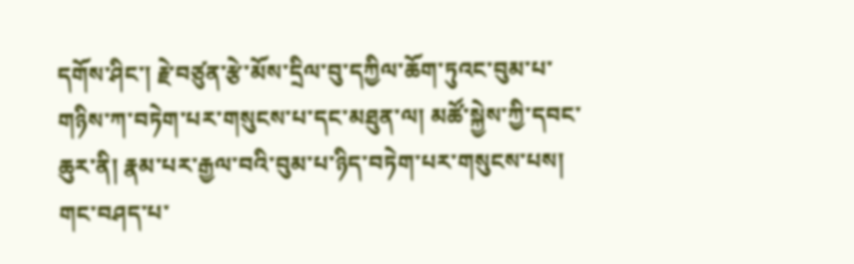དགོས་ཤིང་། རྗེ་བཙུན་རྩེ་མོས་དྲིལ་བུ་དཀྱིལ་ཆོག་ཏུའང་བུམ་པ་གཉིས་ཀ་བཏེག་པར་གསུངས་པ་དང་མཐུན་ལ། མཚོ་སྐྱེས་ཀྱི་དབང་ཆུར་ནི། རྣམ་པར་རྒྱལ་བའི་བུམ་པ་ཉིད་བཏེག་པར་གསུངས་པས། གང་བཤད་པ་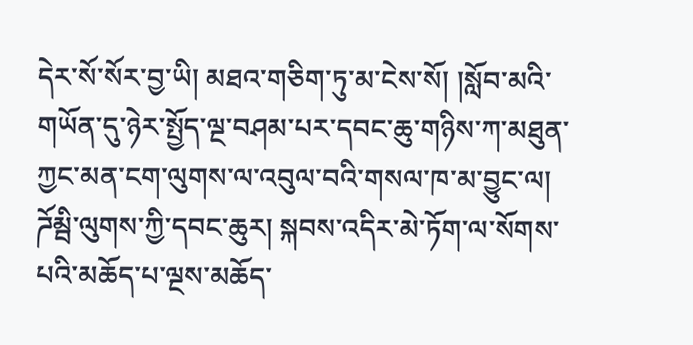དེར་སོ་སོར་བྱ་ཡི། མཐའ་གཅིག་ཏུ་མ་ངེས་སོ། །སློབ་མའི་གཡོན་དུ་ཉེར་སྤྱོད་ལྔ་བཤམ་པར་དབང་ཆུ་གཉིས་ཀ་མཐུན་ཀྱང་མན་ངག་ལུགས་ལ་འབུལ་བའི་གསལ་ཁ་མ་བྱུང་ལ། ཌོམྦི་ལུགས་ཀྱི་དབང་ཆུར། སྐབས་འདིར་མེ་ཏོག་ལ་སོགས་པའི་མཆོད་པ་ལྔས་མཆོད་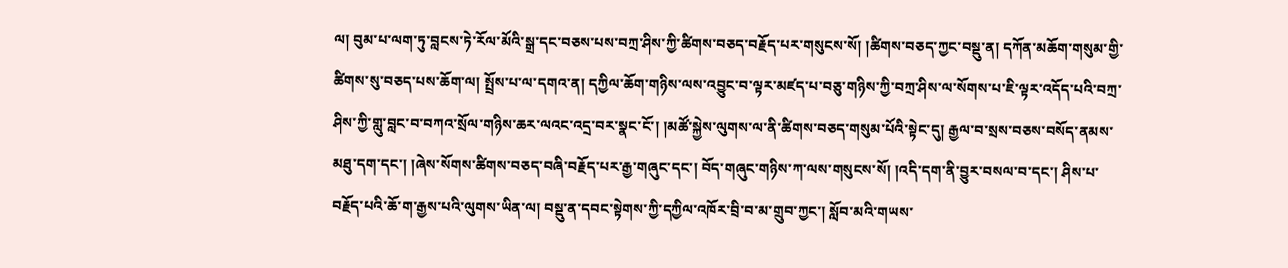ལ། བུམ་པ་ལག་ཏུ་བླངས་ཏེ་རོལ་མོའི་སྒྲ་དང་བཅས་པས་བཀྲ་ཤིས་ཀྱི་ཚིགས་བཅད་བརྗོད་པར་གསུངས་སོ། །ཚིགས་བཅད་ཀྱང་བསྡུ་ན། དཀོན་མཆོག་གསུམ་གྱི་ཚིགས་སུ་བཅད་པས་ཆོག་ལ། སྤྲོས་པ་ལ་དགའ་ན། དཀྱིལ་ཆོག་གཉིས་ལས་འབྱུང་བ་ལྟར་མཛད་པ་བཅུ་གཉིས་ཀྱི་བཀྲ་ཤིས་ལ་སོགས་པ་ཇི་ལྟར་འདོད་པའི་བཀྲ་ཤིས་ཀྱི་གླུ་བླང་བ་བཀའ་སྲོལ་གཉིས་ཆར་ལའང་འདྲ་བར་སྣང་ངོ་། །མཚོ་སྐྱེས་ལུགས་ལ་ནི་ཚིགས་བཅད་གསུམ་པོའི་སྟེང་དུ། རྒྱལ་བ་སྲས་བཅས་བསོད་ནམས་མཐུ་དག་དང་། །ཞེས་སོགས་ཚིགས་བཅད་བཞི་བརྗོད་པར་རྒྱ་གཞུང་དང་། བོད་གཞུང་གཉིས་ཀ་ལས་གསུངས་སོ། །འདི་དག་ནི་བྱུར་བསལ་བ་དང་། ཤིས་པ་བརྗོད་པའི་ཆོ་ག་རྒྱས་པའི་ལུགས་ཡིན་ལ། བསྡུ་ན་དབང་སྟེགས་ཀྱི་དཀྱིལ་འཁོར་བྲི་བ་མ་གྲུབ་ཀྱང་། སློབ་མའི་གཡས་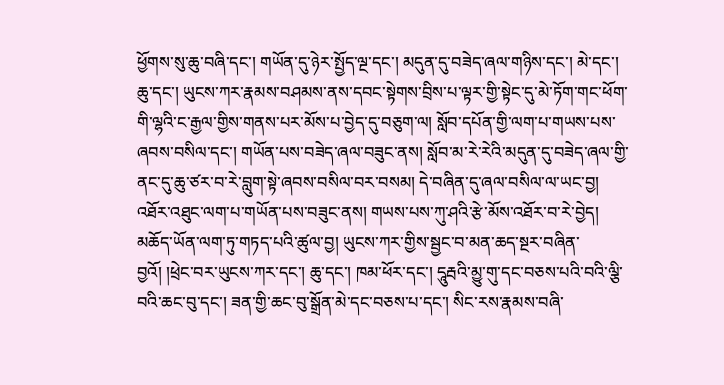ཕྱོགས་སུ་ཆུ་བཞི་དང་། གཡོན་དུ་ཉེར་སྤྱོད་ལྔ་དང་། མདུན་དུ་བཟེད་ཞལ་གཉིས་དང་། མེ་དང་། ཆུ་དང་། ཡུངས་ཀར་རྣམས་བཤམས་ནས་དབང་སྟེགས་བྲིས་པ་ལྟར་གྱི་སྟེང་དུ་མེ་ཏོག་གང་ཕོག་གི་ལྷའི་ང་རྒྱལ་གྱིས་གནས་པར་མོས་པ་བྱེད་དུ་བཅུག་ལ། སློབ་དཔོན་གྱི་ལག་པ་གཡས་པས་ཞབས་བསིལ་དང་། གཡོན་པས་བཟེད་ཞལ་བཟུང་ནས། སློབ་མ་རེ་རེའི་མདུན་དུ་བཟེད་ཞལ་གྱི་ནང་དུ་ཆུ་ཙར་བ་རེ་བླུག་སྟེ་ཞབས་བསིལ་བར་བསམ། དེ་བཞིན་དུ་ཞལ་བསིལ་ལ་ཡང་བྱ། འཐོར་འཐུང་ལག་པ་གཡོན་པས་བཟུང་ནས། གཡས་པས་ཀུ་ཤའི་རྩེ་མོས་འཐོར་བ་རེ་བྱེད། མཆོད་ཡོན་ལག་ཏུ་གཏད་པའི་ཚུལ་བྱ། ཡུངས་ཀར་གྱིས་སྦྱང་བ་མན་ཆད་སྔར་བཞིན་བྱའོ། །ཕྲེང་བར་ཡུངས་ཀར་དང་། ཆུ་དང་། ཁམ་ཕོར་དང་། དཱུརྦའི་མྱུ་གུ་དང་བཅས་པའི་བའི་ལྕི་བའི་ཆང་བུ་དང་། ཟན་གྱི་ཆང་བུ་སྒྲོན་མེ་དང་བཅས་པ་དང་། སིང་རས་རྣམས་བཞི་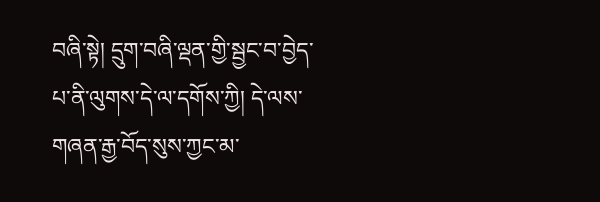བཞི་སྟེ། དྲུག་བཞི་ལྡན་གྱི་སྦྱང་བ་བྱེད་པ་ནི་ལུགས་དེ་ལ་དགོས་ཀྱི། དེ་ལས་གཞན་རྒྱ་བོད་སུས་ཀྱང་མ་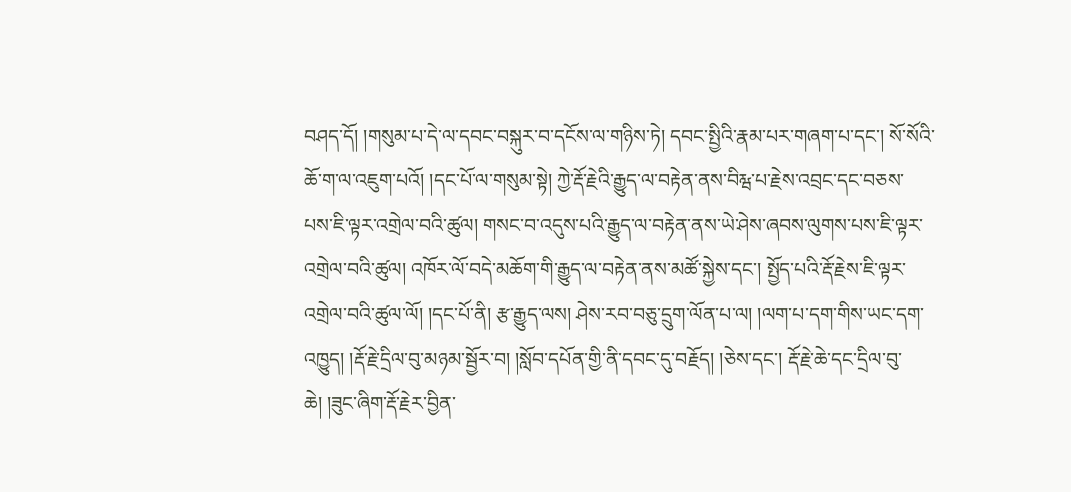བཤད་དོ། །གསུམ་པ་དེ་ལ་དབང་བསྐུར་བ་དངོས་ལ་གཉིས་ཏེ། དབང་སྤྱིའི་རྣམ་པར་གཞག་པ་དང་། སོ་སོའི་ཆོ་ག་ལ་འཇུག་པའོ། །དང་པོ་ལ་གསུམ་སྟེ། ཀྱེ་རྡོ་རྗེའི་རྒྱུད་ལ་བརྟེན་ནས་བིརྺ་པ་རྗེས་འབྲང་དང་བཅས་པས་ཇི་ལྟར་འགྲེལ་བའི་ཚུལ། གསང་བ་འདུས་པའི་རྒྱུད་ལ་བརྟེན་ནས་ཡེ་ཤེས་ཞབས་ལུགས་པས་ཇི་ལྟར་འགྲེལ་བའི་ཚུལ། འཁོར་ལོ་བདེ་མཆོག་གི་རྒྱུད་ལ་བརྟེན་ནས་མཚོ་སྐྱེས་དང་། སྤྱོད་པའི་རྡོ་རྗེས་ཇི་ལྟར་འགྲེལ་བའི་ཚུལ་ལོ། །དང་པོ་ནི། རྩ་རྒྱུད་ལས། ཤེས་རབ་བཅུ་དྲུག་ལོན་པ་ལ། །ལག་པ་དག་གིས་ཡང་དག་འཁྱུད། །རྡོ་རྗེ་དྲིལ་བུ་མཉམ་སྦྱོར་བ། །སློབ་དཔོན་གྱི་ནི་དབང་དུ་བརྗོད། །ཅེས་དང་། རྡོ་རྗེ་ཆེ་དང་དྲིལ་བུ་ཆེ། །ཟུང་ཞིག་རྡོ་རྗེར་བྱིན་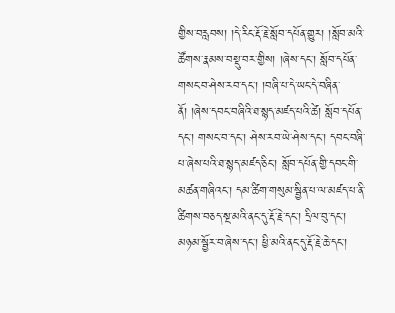གྱིས་བརླབས། །དེ་རིང་རྡོ་རྗེ་སློབ་དཔོན་གྱུར། །སློབ་མའི་ཚོགས་རྣམས་བསྡུ་བར་གྱིས། །ཞེས་དང་། སློབ་དཔོན་གསང་བ་ཤེས་རབ་དང་། །བཞི་པ་དེ་ཡང་དེ་བཞིན་ནོ། །ཞེས་དབང་བཞིའི་ཐ་སྙད་མཛད་པའི་ཚེ། སློབ་དཔོན་དང་། གསང་བ་དང་། ཤེས་རབ་ཡེ་ཤེས་དང་། དབང་བཞི་པ་ཞེས་པའི་ཐ་སྙད་མཛད་ཅིང་། སློབ་དཔོན་གྱི་དབང་གི་མཚན་གཞིའང་། དམ་ཚིག་གསུམ་སྦྱིན་པ་ལ་མཛད་པ་ནི་ཚིགས་བཅད་སྔ་མའི་ནང་དུ་རྡོ་རྗེ་དང་། དྲིལ་བུ་དང་། མཉམ་སྦྱོར་བ་ཞེས་དང་། ཕྱི་མའི་ནང་དུ་རྡོ་རྗེ་ཆེ་དང་།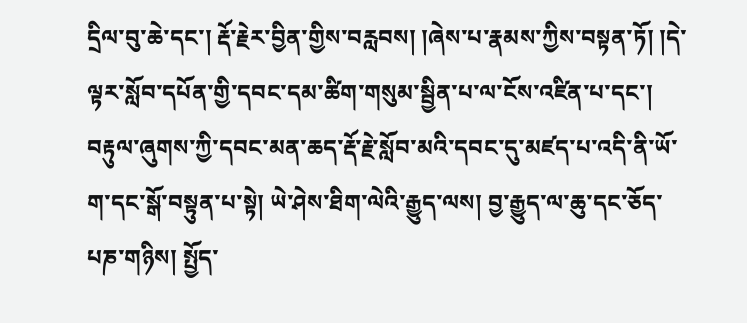དྲིལ་བུ་ཆེ་དང་། རྡོ་རྗེར་བྱིན་གྱིས་བརླབས། །ཞེས་པ་རྣམས་ཀྱིས་བསྟན་ཏོ། །དེ་ལྟར་སློབ་དཔོན་གྱི་དབང་དམ་ཚིག་གསུམ་སྦྱིན་པ་ལ་ངོས་འཛིན་པ་དང་། བརྟུལ་ཞུགས་ཀྱི་དབང་མན་ཆད་རྡོ་རྗེ་སློབ་མའི་དབང་དུ་མཛད་པ་འདི་ནི་ཡོ་ག་དང་སྒོ་བསྟུན་པ་སྟེ། ཡེ་ཤེས་ཐིག་ལེའི་རྒྱུད་ལས། བྱ་རྒྱུད་ལ་ཆུ་དང་ཅོད་པཎ་གཉིས། སྤྱོད་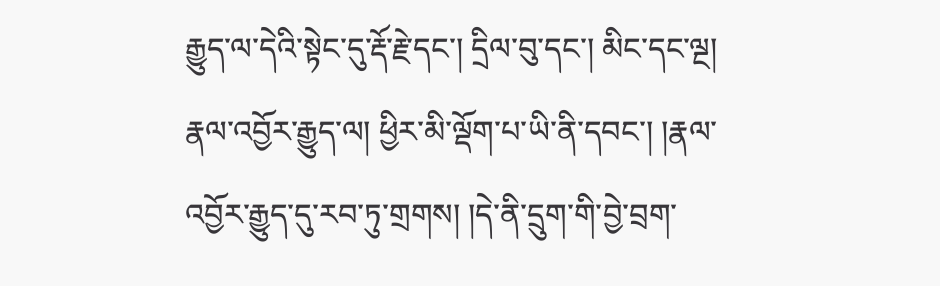རྒྱུད་ལ་དེའི་སྟེང་དུ་རྡོ་རྗེ་དང་། དྲིལ་བུ་དང་། མིང་དང་ལྔ། རྣལ་འབྱོར་རྒྱུད་ལ། ཕྱིར་མི་ལྡོག་པ་ཡི་ནི་དབང་། །རྣལ་འབྱོར་རྒྱུད་དུ་རབ་ཏུ་གྲགས། །དེ་ནི་དྲུག་གི་བྱེ་བྲག་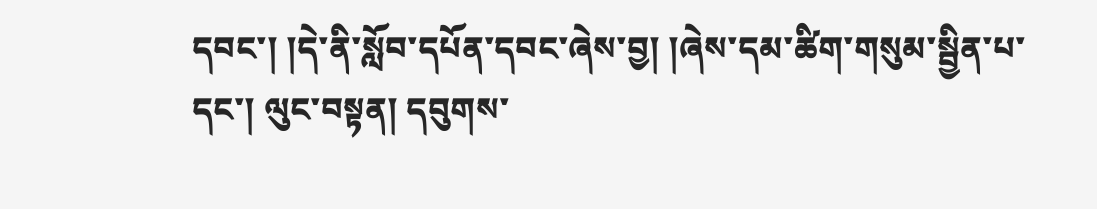དབང་། །དེ་ནི་སློབ་དཔོན་དབང་ཞེས་བྱ། །ཞེས་དམ་ཚིག་གསུམ་སྦྱིན་པ་དང་། ལུང་བསྟན། དབུགས་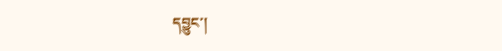དབྱུང་།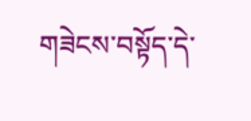གཟེངས་བསྟོད་དེ་